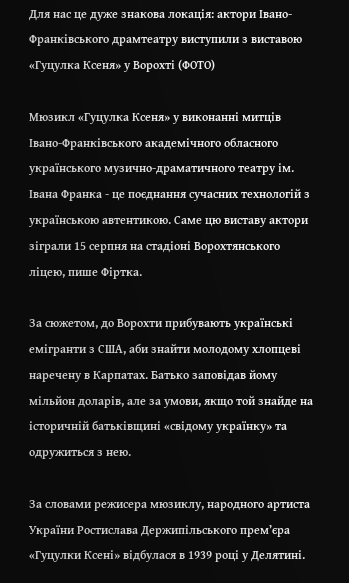Для нас це дуже знакова локація: актори Івано-Франківського драмтеатру виступили з виставою «Гуцулка Ксеня» у Ворохті (ФОТО)

Мюзикл «Гуцулка Ксеня» у виконанні митців Івано-Франківського академічного обласного українського музично-драматичного театру ім. Івана Франка - це поєднання сучасних технологій з українською автентикою. Саме цю виставу актори зіграли 15 серпня на стадіоні Ворохтянського ліцею, пише Фіртка.

За сюжетом, до Ворохти прибувають українські емігранти з США, аби знайти молодому хлопцеві наречену в Карпатах. Батько заповідав йому мільйон доларів, але за умови, якщо той знайде на історичній батьківщині «свідому українку» та одружиться з нею.

За словами режисера мюзиклу, народного артиста України Ростислава Держипільського прем’єра «Гуцулки Ксені» відбулася в 1939 році у Делятині.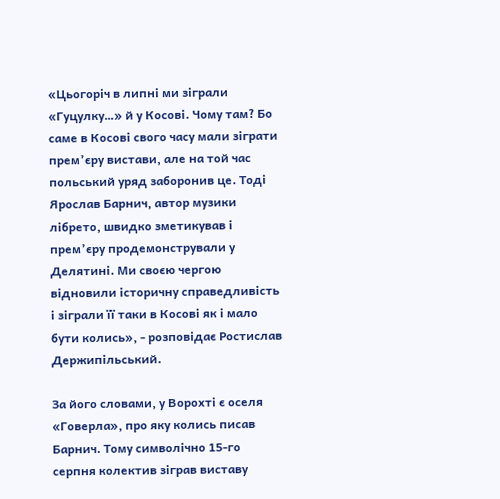«Цьогоріч в липні ми зіграли «Гуцулку…» й у Косові. Чому там? Бо саме в Косові свого часу мали зіграти прем’єру вистави, але на той час польський уряд заборонив це. Тоді Ярослав Барнич, автор музики лібрето, швидко зметикував і прем’єру продемонстрували у Делятині. Ми своєю чергою відновили історичну справедливість і зіграли її таки в Косові як і мало бути колись», - розповідає Ростислав Держипільський.

За його словами, у Ворохті є оселя «Говерла», про яку колись писав Барнич. Тому символічно 15-го серпня колектив зіграв виставу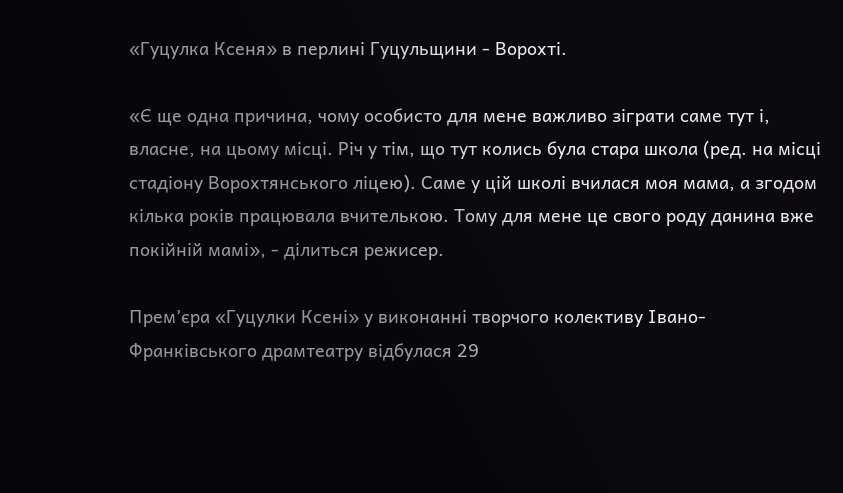«Гуцулка Ксеня» в перлині Гуцульщини - Ворохті.

«Є ще одна причина, чому особисто для мене важливо зіграти саме тут і, власне, на цьому місці. Річ у тім, що тут колись була стара школа (ред. на місці стадіону Ворохтянського ліцею). Саме у цій школі вчилася моя мама, а згодом кілька років працювала вчителькою. Тому для мене це свого роду данина вже покійній мамі», - ділиться режисер.

Прем’єра «Гуцулки Ксені» у виконанні творчого колективу Івано-Франківського драмтеатру відбулася 29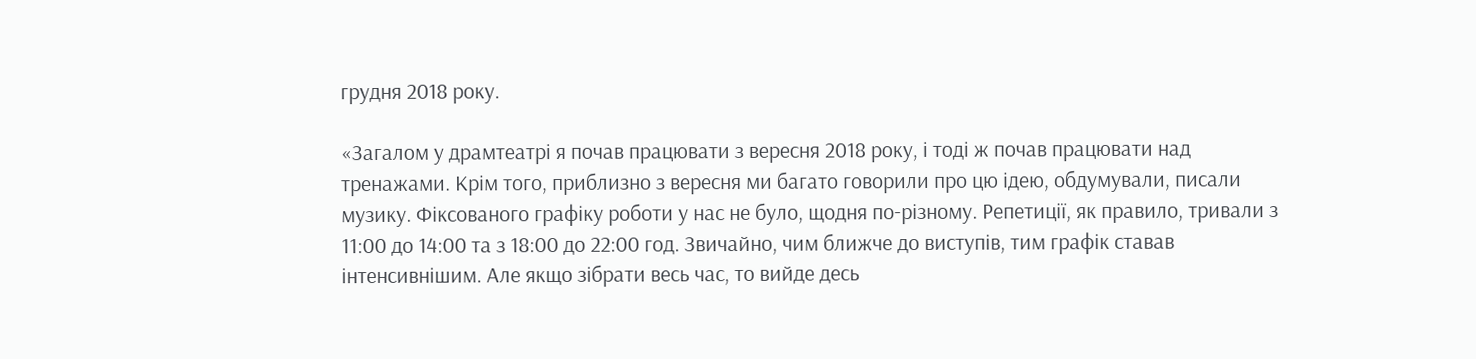грудня 2018 року.

«Загалом у драмтеатрі я почав працювати з вересня 2018 року, і тоді ж почав працювати над тренажами. Крім того, приблизно з вересня ми багато говорили про цю ідею, обдумували, писали музику. Фіксованого графіку роботи у нас не було, щодня по-різному. Репетиції, як правило, тривали з 11:00 до 14:00 та з 18:00 до 22:00 год. Звичайно, чим ближче до виступів, тим графік ставав інтенсивнішим. Але якщо зібрати весь час, то вийде десь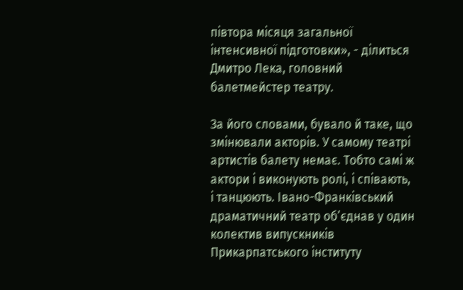півтора місяця загальної інтенсивної підготовки», - ділиться Дмитро Лека, головний балетмейстер театру.

За його словами, бувало й таке, що змінювали акторів. У самому театрі артистів балету немає. Тобто самі ж актори і виконують ролі, і співають, і танцюють. Івано-Франківський драматичний театр об’єднав у один колектив випускників Прикарпатського інституту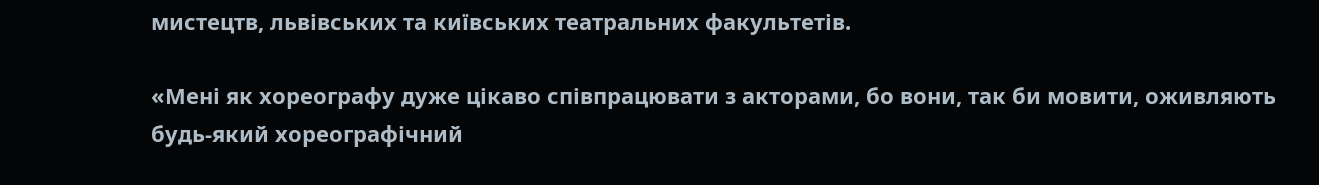мистецтв, львівських та київських театральних факультетів.

«Мені як хореографу дуже цікаво співпрацювати з акторами, бо вони, так би мовити, оживляють будь-який хореографічний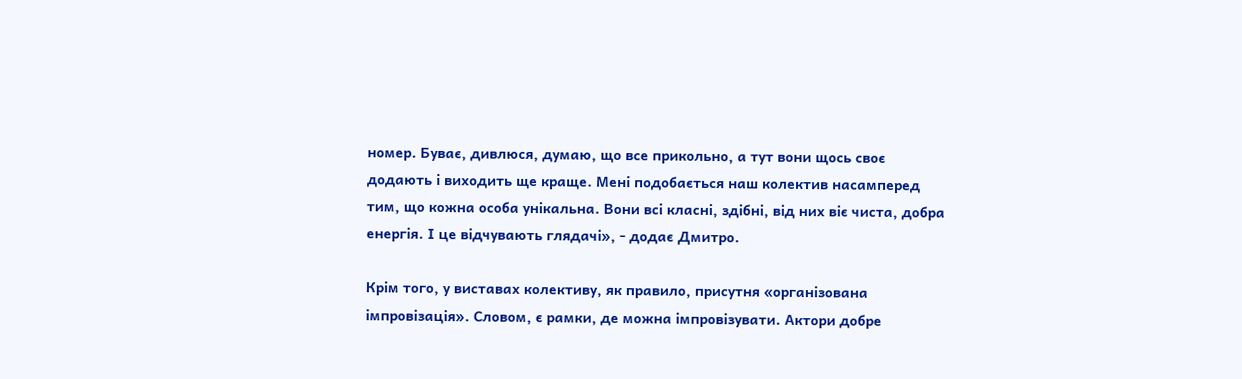номер. Буває, дивлюся, думаю, що все прикольно, а тут вони щось своє додають і виходить ще краще. Мені подобається наш колектив насамперед тим, що кожна особа унікальна. Вони всі класні, здібні, від них віє чиста, добра енергія. І це відчувають глядачі», - додає Дмитро.

Крім того, у виставах колективу, як правило, присутня «організована імпровізація». Словом, є рамки, де можна імпровізувати. Актори добре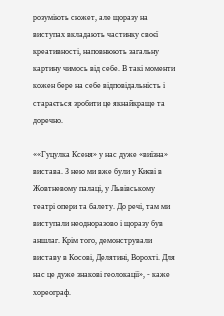розуміють сюжет, але щоразу на виступах вкладають частинку своєї креативності, наповнюють загальну картину чимось від себе. В такі моменти кожен бере на себе відповідальність і старається зробити це якнайкраще та доречно.

««Гуцулка Ксеня» у нас дуже «виїзна» вистава. З нею ми вже були у Києві в Жовтневому палаці, у Львівському театрі опери та балету. До речі, там ми виступали неодноразово і щоразу був аншлаг. Крім того, демонстрували виставу в Косові, Делятині, Ворохті. Для нас це дуже знакові геолокації», - каже хореограф.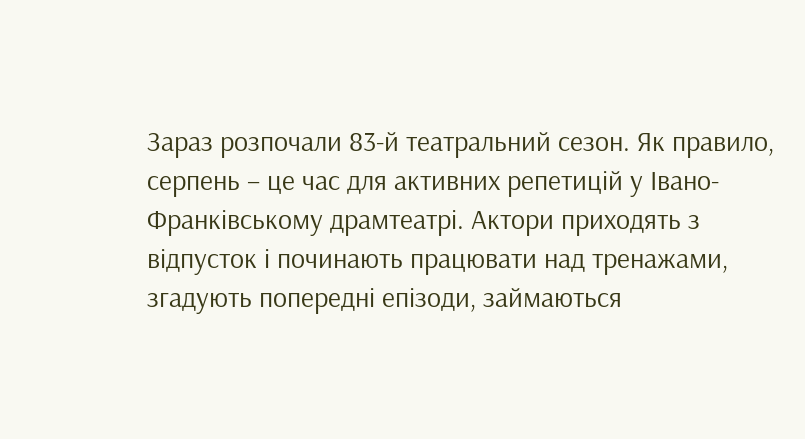Зараз розпочали 83-й театральний сезон. Як правило, серпень – це час для активних репетицій у Івано-Франківському драмтеатрі. Актори приходять з відпусток і починають працювати над тренажами, згадують попередні епізоди, займаються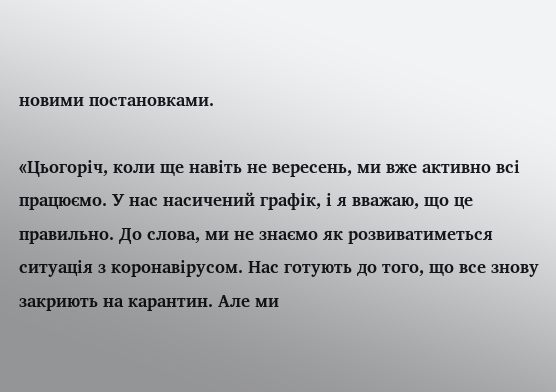новими постановками.

«Цьогоріч, коли ще навіть не вересень, ми вже активно всі працюємо. У нас насичений графік, і я вважаю, що це правильно. До слова, ми не знаємо як розвиватиметься ситуація з коронавірусом. Нас готують до того, що все знову закриють на карантин. Але ми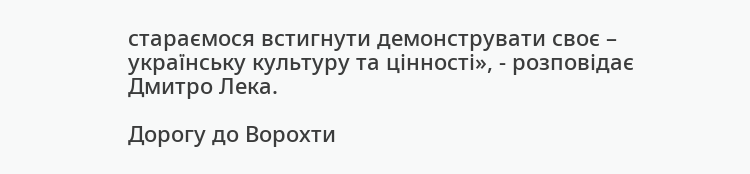стараємося встигнути демонструвати своє – українську культуру та цінності», - розповідає Дмитро Лека.

Дорогу до Ворохти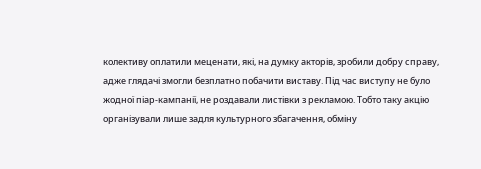колективу оплатили меценати, які, на думку акторів, зробили добру справу, адже глядачі змогли безплатно побачити виставу. Під час виступу не було жодної піар-кампанії, не роздавали листівки з рекламою. Тобто таку акцію організували лише задля культурного збагачення, обміну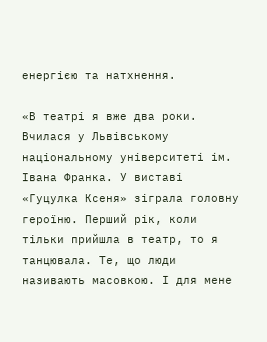енергією та натхнення.

«В театрі я вже два роки. Вчилася у Львівському національному університеті ім. Івана Франка. У виставі «Гуцулка Ксеня» зіграла головну героїню. Перший рік, коли тільки прийшла в театр, то я танцювала. Те, що люди називають масовкою. І для мене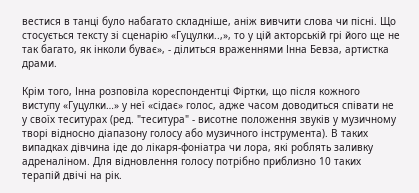вестися в танці було набагато складніше, аніж вивчити слова чи пісні. Що стосується тексту зі сценарію «Гуцулки..,», то у цій акторській грі його ще не так багато, як інколи буває», - ділиться враженнями Інна Бевза, артистка драми.

Крім того, Інна розповіла кореспондентці Фіртки, що після кожного виступу «Гуцулки…» у неї «сідає» голос, адже часом доводиться співати не у своїх теситурах (ред. "теситура" - висотне положення звуків у музичному творі відносно діапазону голосу або музичного інструмента). В таких випадках дівчина іде до лікаря-фоніатра чи лора, які роблять заливку адреналіном. Для відновлення голосу потрібно приблизно 10 таких терапій двічі на рік.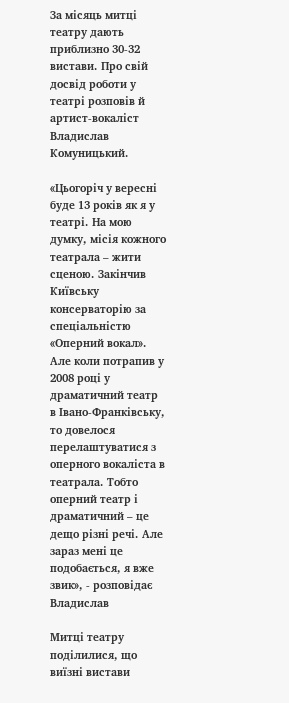За місяць митці театру дають приблизно 30-32 вистави. Про свій досвід роботи у театрі розповів й артист-вокаліст Владислав Комуницький.

«Цьогоріч у вересні буде 13 років як я у театрі. На мою думку, місія кожного театрала – жити сценою. Закінчив Київську консерваторію за спеціальністю «Оперний вокал». Але коли потрапив у 2008 році у драматичний театр в Івано-Франківську, то довелося перелаштуватися з оперного вокаліста в театрала. Тобто оперний театр і драматичний – це дещо різні речі. Але зараз мені це подобається, я вже звик», - розповідає Владислав

Митці театру поділилися, що виїзні вистави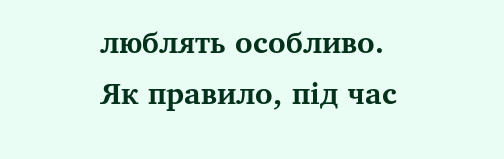люблять особливо. Як правило, під час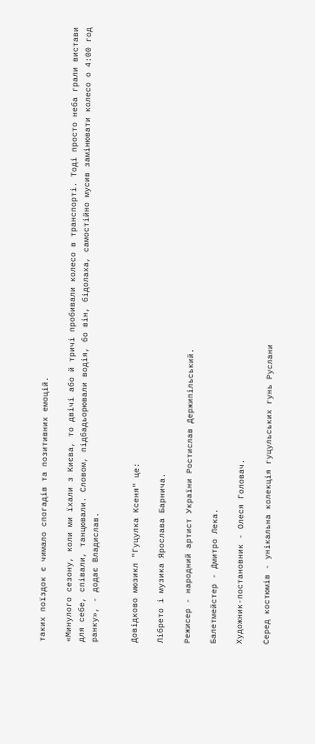таких поїздок є чимало спогадів та позитивних емоцій.

«Минулого сезону, коли ми їхали з Києва, то двічі або й тричі пробивали колесо в транспорті. Тоді просто неба грали вистави для себе, співали, танцювали. Словом, підбадьорювали водія, бо він, бідолаха, самостійно мусив замінювати колесо о 4:00 год ранку», - додає Владислав.


Довідково мюзикл "Гуцулка Ксеня" це:

Лібрето і музика Ярослава Барнича.

Режисер - народний артист України Ростислав Держипільський.

Балетмейстер - Дмитро Лека.

Художник-постановник - Олеся Головач.

Серед костюмів - унікальна колекція гуцульських гунь Руслани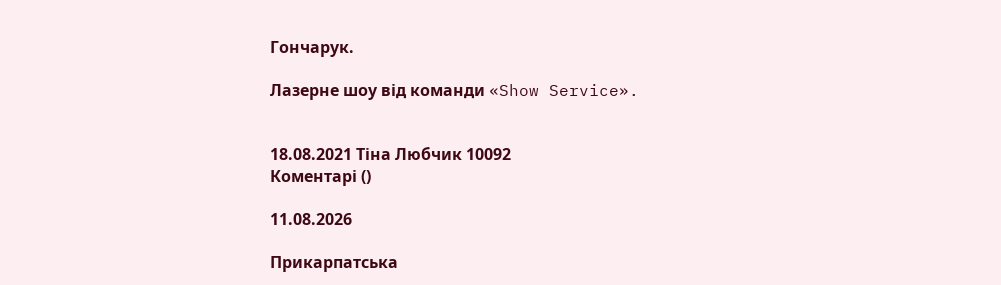Гончарук.

Лазерне шоу від команди «Show Service».


18.08.2021 Тіна Любчик 10092
Коментарі ()

11.08.2026

Прикарпатська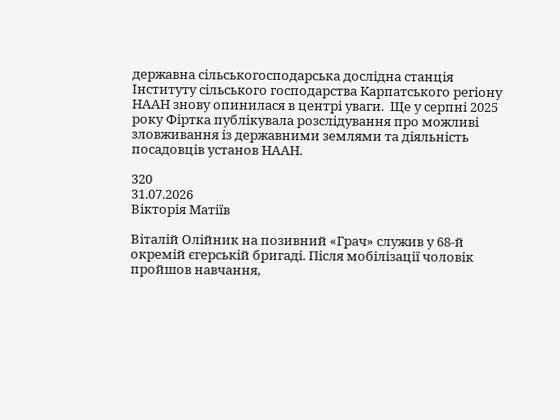державна сільськогосподарська дослідна станція Інституту сільського господарства Карпатського регіону НААН знову опинилася в центрі уваги.  Ще у серпні 2025 року Фіртка публікувала розслідування про можливі зловживання із державними землями та діяльність посадовців установ НААН.

320
31.07.2026
Вікторія Матіїв

Віталій Олійник на позивний «Грач» служив у 68-й окремій єгерській бригаді. Після мобілізації чоловік пройшов навчання,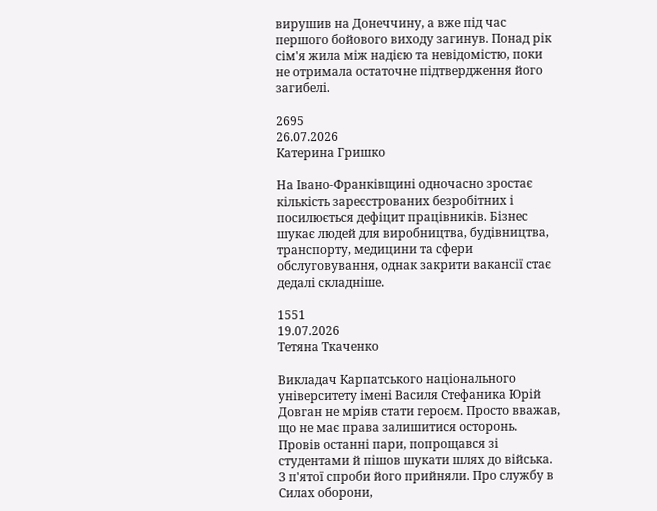вирушив на Донеччину, а вже під час першого бойового виходу загинув. Понад рік сім'я жила між надією та невідомістю, поки не отримала остаточне підтвердження його загибелі.

2695
26.07.2026
Катерина Гришко

На Івано-Франківщині одночасно зростає кількість зареєстрованих безробітних і посилюється дефіцит працівників. Бізнес шукає людей для виробництва, будівництва, транспорту, медицини та сфери обслуговування, однак закрити вакансії стає дедалі складніше.

1551
19.07.2026
Тетяна Ткаченко

Викладач Карпатського національного університету імені Василя Стефаника Юрій Довган не мріяв стати героєм. Просто вважав, що не має права залишитися осторонь. Провів останні пари, попрощався зі студентами й пішов шукати шлях до війська. З п'ятої спроби його прийняли. Про службу в Силах оборони,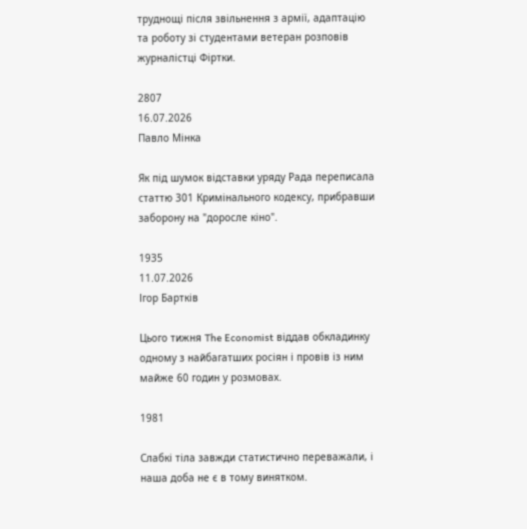труднощі після звільнення з армії, адаптацію та роботу зі студентами ветеран розповів журналістці Фіртки.

2807
16.07.2026
Павло Мінка

Як під шумок відставки уряду Рада переписала статтю 301 Кримінального кодексу, прибравши заборону на "доросле кіно".

1935
11.07.2026
Ігор Бартків

Цього тижня The Economist віддав обкладинку одному з найбагатших росіян і провів із ним майже 60 годин у розмовах.

1981

Слабкі тіла завжди статистично переважали, і наша доба не є в тому винятком.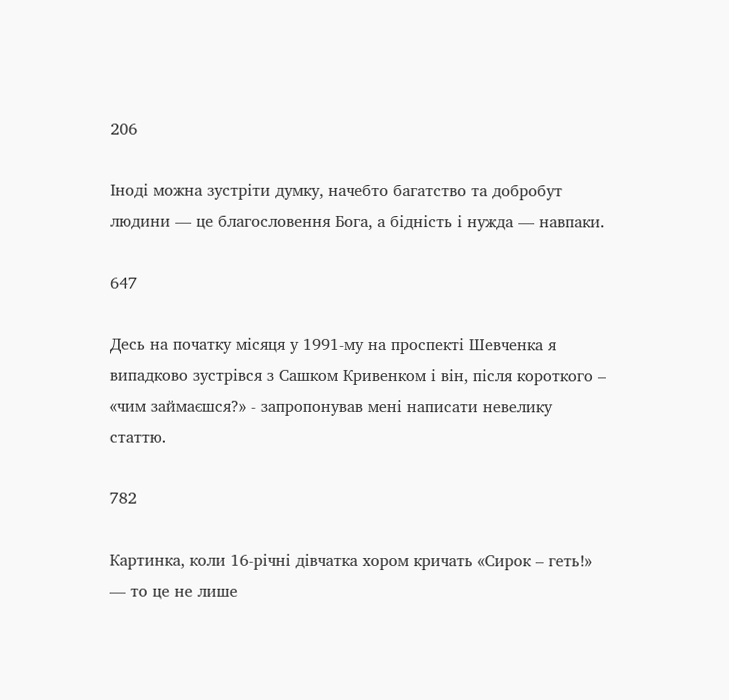206

Іноді можна зустріти думку, начебто багатство та добробут людини — це благословення Бога, а бідність і нужда — навпаки.

647

Десь на початку місяця у 1991-му на проспекті Шевченка я випадково зустрівся з Сашком Кривенком і він, після короткого – «чим займаєшся?» - запропонував мені написати невелику статтю.

782

Картинка, коли 16-річні дівчатка хором кричать «Сирок – геть!» — то це не лише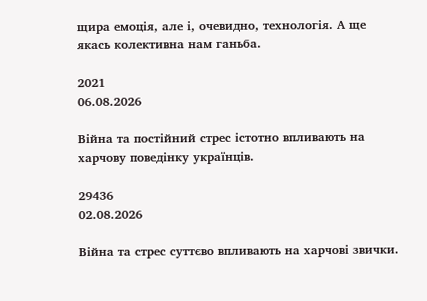щира емоція, але і, очевидно, технологія. А ще якась колективна нам ганьба.

2021
06.08.2026

Війна та постійний стрес істотно впливають на харчову поведінку українців.

29436
02.08.2026

Війна та стрес суттєво впливають на харчові звички.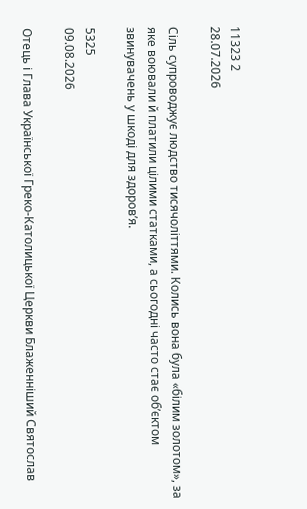11323 2
28.07.2026

Сіль супроводжує людство тисячоліттями. Колись вона була «білим золотом», за яке воювали й платили цілими статками, а сьогодні часто стає об’єктом звинувачень у шкоді для здоров’я.

5325
09.08.2026

Отець і Глава Української Греко-Католицької Церкви Блаженніший Святослав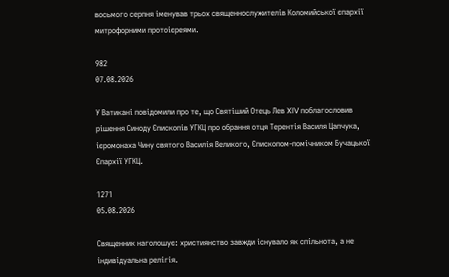восьмого серпня іменував трьох священнослужителів Коломийської єпархії митрофорними протоієреями.

982
07.08.2026

У Ватикані повідомили про те, що Святіший Отець Лев XIV поблагословив рішення Синоду Єпископів УГКЦ про обрання отця Терентія Василя Цапчука, ієромонаха Чину святого Василія Великого, Єпископом-помічником Бучацької Єпархії УГКЦ.

1271
05.08.2026

Священник наголошує: християнство завжди існувало як спільнота, а не індивідуальна релігія.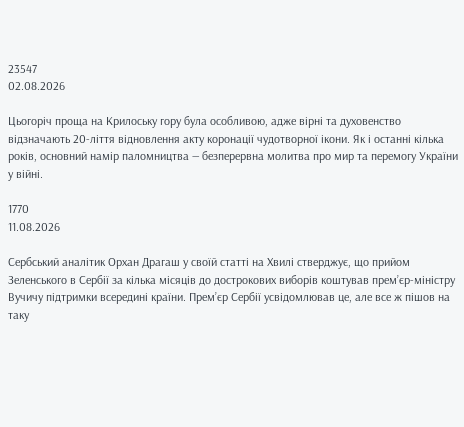23547
02.08.2026

Цьогоріч проща на Крилоську гору була особливою, адже вірні та духовенство відзначають 20-ліття відновлення акту коронації чудотворної ікони. Як і останні кілька років, основний намір паломництва — безперервна молитва про мир та перемогу України у війні.

1770
11.08.2026

Сербський аналітик Орхан Драгаш у своїй статті на Хвилі стверджує, що прийом Зеленського в Сербії за кілька місяців до дострокових виборів коштував прем’єр-міністру Вучичу підтримки всередині країни. Прем’єр Сербії усвідомлював це, але все ж пішов на таку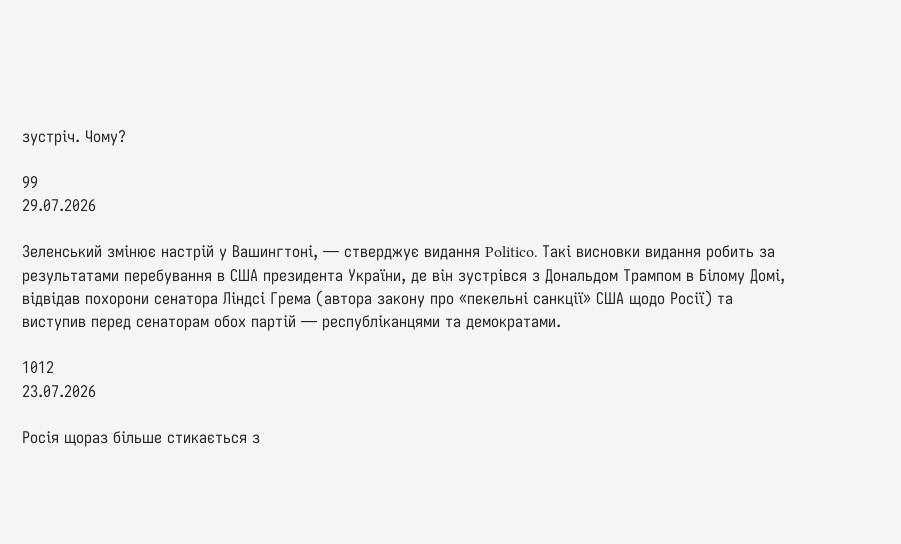зустріч. Чому?

99
29.07.2026

Зеленський змінює настрій у Вашингтоні, — стверджує видання Politico. Такі висновки видання робить за результатами перебування в США президента України, де він зустрівся з Дональдом Трампом в Білому Домі, відвідав похорони сенатора Ліндсі Грема (автора закону про «пекельні санкції» США щодо Росії) та виступив перед сенаторам обох партій — республіканцями та демократами.

1012
23.07.2026

Росія щораз більше стикається з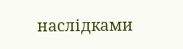наслідками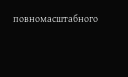повномасштабного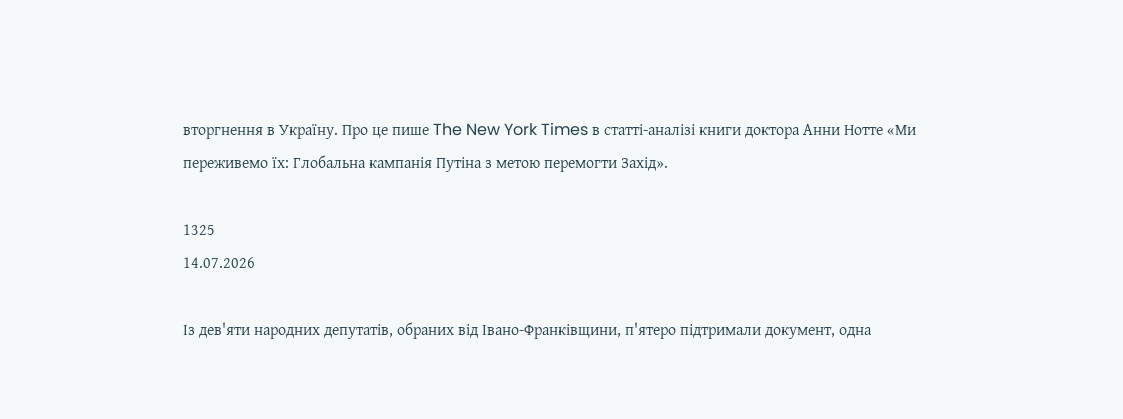вторгнення в Україну. Про це пише The New York Times в статті-аналізі книги доктора Анни Нотте «Ми переживемо їх: Глобальна кампанія Путіна з метою перемогти Захід».

1325
14.07.2026

Із дев'яти народних депутатів, обраних від Івано-Франківщини, п'ятеро підтримали документ, одна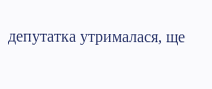депутатка утрималася, ще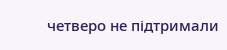четверо не підтримали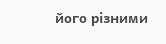його різними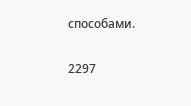способами.

2297